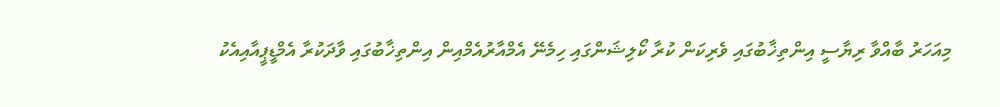މިއަހަރު ބާއްވާ ރިޔާސީ އިންތިޚާބުގައި ވެރިކަން ކުރާ ކޯލިޝަންގައި ހިމެނޭ އެމްއާރުއެމްއިން އިންތިޚާބުގައި ވާދަކުރާ އެމްޑީޕީއާއިއެކު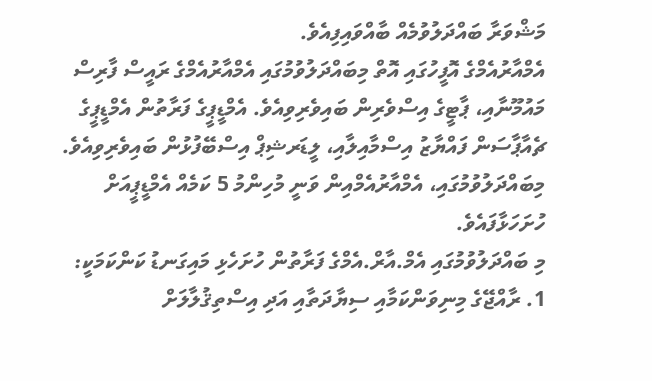މަޝްވަރާ ބައްދަލުވުމެއް ބާއްވައިފިއެވެ.
އެމްއާރުއެމްގެ އޮފީހުގައި އޮތް މިބައްދަލުވުމުގައި އެމްއާރުއެމްގެ ރައީސް ފާރިސް މައުމޫނާއި، ޕާޓީގެ އިސްވެރިން ބައިވެރިވިއެވެ. އެމްޑީޕީގެ ފަރާތުން އެމްޑީޕީގެ ޗެއާޕާސަން ފައްޔާޒު އިސްމާއިލާއި، ލީޑަރޝިޕް އިސްބޭފުޅުން ބައިވެރިވިއެވެ.
މިބައްދަލުވުމުގައި، އެމްއާރުއެމްއިން ވަނީ މުހިންމު 5 ކަމެއް އެމްޑީޕީއަށް ހުށަހަޅާފައެވެ.
މި ބައްދަލުވުމުގައި އެމް.އާރް.އެމްގެ ފަރާތުން ހުށަހެޅި މައިގަނޑު ކަންކަމަކީ:
1. ރާއްޖޭގެ މިނިވަންކަމާއި ސިޔާދަތާއި އަދި އިސްތިޤުލާލަށް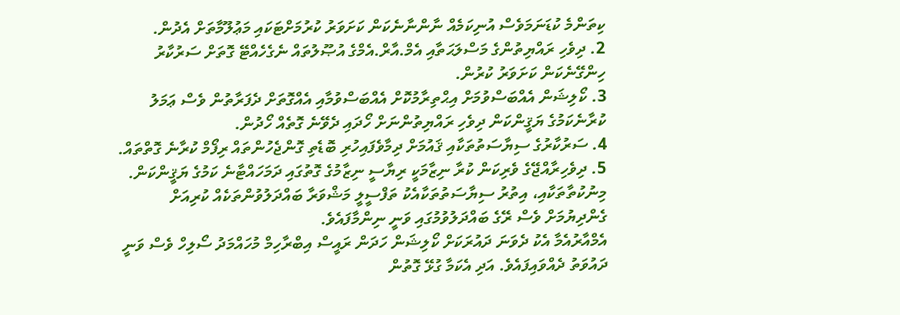ކިތަންމެ ކުޑަނަމަވެސް އުނިކަމެއް ނާންނާނެކަން ކަށަވަރު ކުރުމަށްޓަކައި މަޢުލޫމާތަށް އެދުން.
2. ދިވެހި ރައްޔިތުންގެ މަސްލަޙަތާއި އެމް.އާރް.އެމްގެ އުޞޫލުތައް ނެގެހެއްޓޭ ގޮތަށް ސަރުކާރު ހިންގޭނެކަން ކަށަވަރު ކުރުން.
3. ކޯލިޝަން އެއްބަސްވުމަށް އިޙްތިރާމުކޮށް އެއްބަސްވުމާއި އެއްގޮތަށް ދެފަރާތުން ވެސް ޢަމަލު ކުރާނެކަމުގެ ޔަޤީންކަން ދިވެހި ރައްޔިތުންނަށް ހޯދައި ދެވޭނެ ގޮތެއް ހޯދުން.
4. ސަރުކާރުގެ ސިޔާސަތުތަކާއި ޤައުމަށް ދިމާވެފައިހުރި ބޮޑެތި ގޮންޖެހުންތައް ރިފޯމް ކުރާނެ ގޮތްތައް.
5. ދިވެހިރާއްޖޭގެ ވެރިކަން ކުރާ ނިޒާމަކީ ރިޔާސީ ނިޒާމުގެ ގޮތުގައި ދަމަހައްޓާނެ ކަމުގެ ޔަޤީންކަން.
މިނުކުތާތަކާއި، އިތުރު ސިޔާސަތުތަކާއެކު ތަފްސީލީ މަޝްވަރާ ބައްދަލުވުންތަކެއް ކުރިއަށް ގެންދިޔުމަށް ވެސް ރޭގެ ބައްދަލުވުމުގައި ވަނީ ނިންމާފައެވެ.
އެމްއާރުއެމާ އެކު ދެވަނަ ދައުރަކަށް ކޯލިޝަން ހަދަން ރައީސް އިބްރާހިމް މުހައްމަދު ސޯލިހް ވެސް ވަނީ ދައުވަތު ދެއްވައިފައެވެ. އަދި އެކަމާ ގުޅޭ ގޮތުން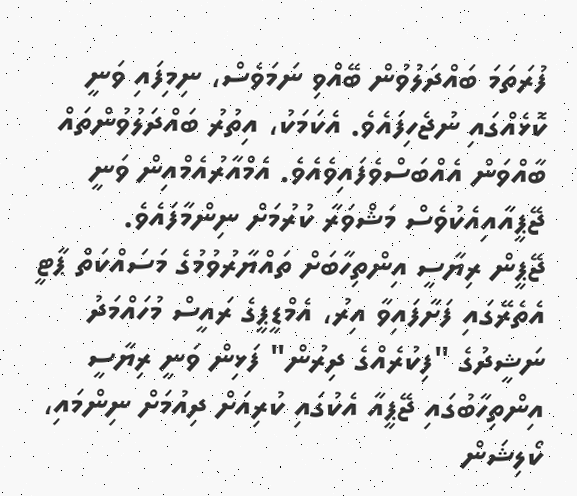ފުރަތަމަ ބައްދަލުވުން ބޭއްވި ނަމަވެސް، ނިމިފައި ވަނީ ކޮޅެއްގައި ނުޖެހިފައެވެ. އެކަމަކު، އިތުރު ބައްދަލުވުންތައް ބާއްވަން އެއްބަސްވެފައިވެއެވެ. އެމްއާރުއެމްއިން ވަނީ ޖޭޕީއާއިއެކުވެސް މަޝްވަރާ ކުރުމަށް ނިންމާފައެވެ.
ޖޭޕީން ރިޔާސީ އިންތިހާބަށް ތައްޔާރުވުމުގެ މަސައްކަތް ޕާޓީ އެތެރޭގައި ފަށާފައިވާ އިރު، އެމްޑީޕީގެ ރައީސް މުހައްމަދު ނަޝީދުގެ "ފިކުރެއްގެ ދިރުން" ފަޅިން ވަނީ ރިޔާސީ އިންތިހާބުގައި ޖޭޕީއާ އެކުގައި ކުރިއަށް ދިއުމަށް ނިންމައި، ކޯލިޝަން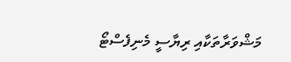މަޝްވަރާތަކާއި ރިޔާސީ މެނިފެސްޓޯ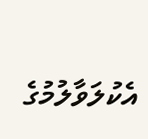އެކުލަވާލުމުގެ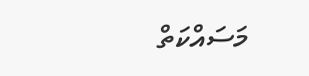މަސައްކަތް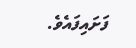ފަށައިފައެވެ.